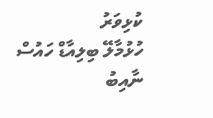ކުޅިވަރު
ހުޅުމާލޭ ބިލިއާޑް ހައުސް ނާއިބު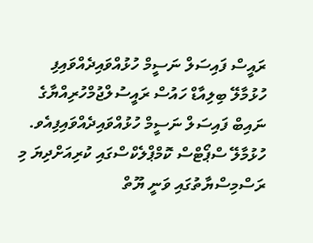ރައީސް ފައިސަލް ނަސީމް ހުޅުއްވައިދެއްވައިފި
ހުޅުމާލޭ ބިލިއާޑް ހައުސް ރައީސުލްޖުމްހުރިއްޔާގެ ނައިބް ފައިސަލް ނަސީމް ހުޅުއްވައިދެއްވައިފިއެވ.
ހުޅުމާލޭ ސްޕޯޓްސް ކޮމްޕްލެކްސްގައި ކުރިއަށްދިޔަ މި ރަސްމިސްޔާތުގައި ވަނީ ޔޫތް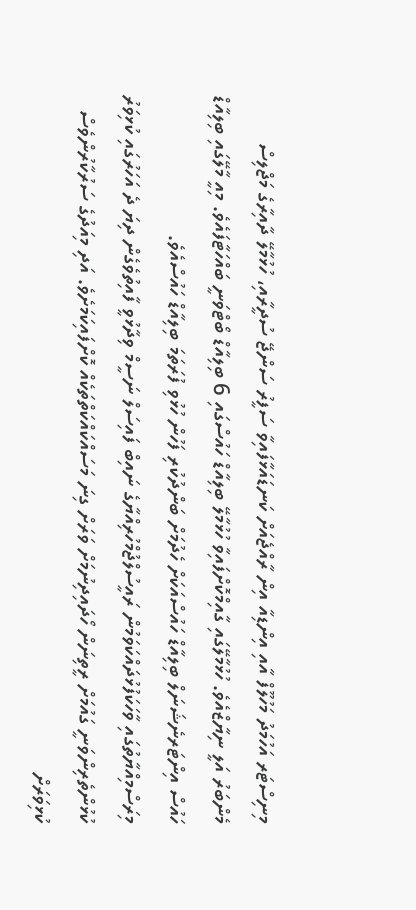މިނިސްޓަރ އަހުމަދު މަހުލޫފް އާއި އިންޑިއާ އިން ރާއްޖެއަށް ކަނޑައަޅާފައިވާ ސަފީރު ސަންޖޭ ސުދީރާއި، ހުޅުމާލޭ ދާއިރާގެ މަޖްލިސް މެންބަރު އަލީ ނިޔާޒްއެވެ. ހުޅުމާލޭގައި ގާއިމްކޮށްފައިވާ ހުޅުމާލޭ ބިލިއާޑް ހައުސްގައި 6 ބިލިއާޑް ބޯޓްވަނީ ބައްހަޓާފައެވެ. މިއީ މާލޭގައި ބިލިއާޑް ހައުސް އިންޓަރނެޝަނަލް ބިލިއާޑް ހައުސްއަކަށް ހެދުމަށް ބަންދުކުރި ފަހުން ހުޅުވި ފުރަތަމަ ބިލިއާޑް ހައުސްއެވެ.
މިރަސްމިއްޔާތުގައި ވާހަކަފުޅުދައްކަވަމުން ރައީސުލްޖުމްހުރިއްޔާގެ ނައިބް ފައިސަލް ނަސީމް ވިދާޅުވީ ފާއިތުވެގެން ދިޔަ ދެ އަހަރުގައި ކުޅިވަރު ކުޅުންތެރިންވަނީ ގައުމަށް ރީތިނަން ހޯދައިދިނުމަށް ވަރަށް ގިނަ މަސައްކައްކަތްތަކެއް ކޮށްފައިކަމަށެވެ. އަދި މިއަދުގެ ސަރުކާރުންވެސް ކުޅިވަރަށް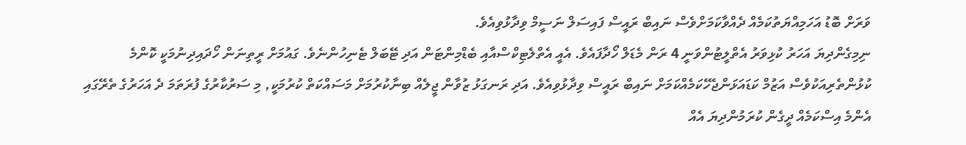ވަރަށް ބޮޑު އަހަމިއްޔަތުކަމެއް ދެއްވާކަމަށްވެސް ނައިބް ރައީސް ފައިސަލް ނަސީމް ވިދާޅުވިއެވެ.
ނިމިގެންދިޔަ އަހަރު ކުޅިވަރު އެތްލީޓުންވަނީ 4 ރަން މެޑަލް ހޯދާފައެވެ. އެއީ އެތްލެޓިކްސްއާއި ބެޑްމިންޓަން އަދި ޓޭބަލް ޓެނިހުންނެވެ. ގައުމަށް ރީތިނަން ހޯދައިދިނުމަކީ ކޮންމެ ކުޅުންތެރިއަކުވެސް އަޒުމް ކަޑައަޅަންޖެހޭކަމެއްކަމަށް ނައިބް ރައީސް ވިދާޅުވިއެވެ. އަދި ރަނގަޅު ޒުވާން ޖީލެއް ބިނާކުރުމަށް މަސައްކަތް ކުރުމަކީ, މި ސަރުކާރުގެ ފުރަތަމަ ދެ އަހަރުގެ ތެރޭގައި އެންމެ އިސްކަމެއް ދީގެން ކުރަމުންދިޔަ އެއް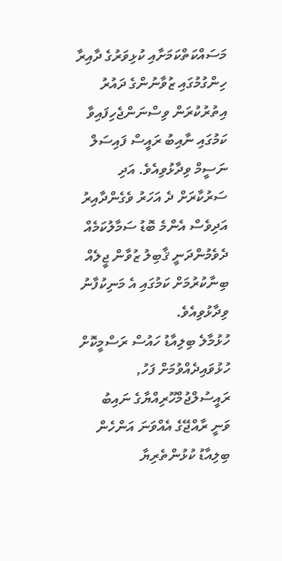މަސައްކަތްކަމަށާއި ކުޅިވަރުގެ ދާއިރާ ހިންގުމުގައި ޒުވާނުންގެ ދައުރު އިތުރުކުރަން ވިސްނަންޖެހިފައިވާ ކަމުގައި ނާއިބު ރައީސް ފައިސަލް ނަސީމް ވިދާޅުވިއެވެ. އަދި ސަރުކާރަށް ދެ އަހަރު ވެގެންދާއިރު އަދިވެސް އެންމެ ބޮޑު ސަމާލުކަމެއް ދެވެމުންދަނީ ޤާބިލު ޒުވާން ޖީލެއް ބިނާކުރުމަށް ކަމުގައި އެ މަނިކުފާނު ވިދާޅުވިއެވެ.
ހުޅުމާލެ ބިލިއާޑު ހައުސް ރަސްމީކޮށް ހުޅުވައިދެއްވުމަށް ފަހު, ރައީސުލްޖުމްހޫރިއްޔާގެ ނައިބު ވަނީ ރާއްޖޭގެ އެއްވަނަ އަންހެން ބިލިއާޑު ކުޅުންތެރިޔާ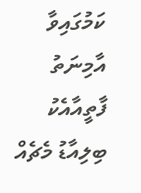ކަމުގައިވާ އާމިނަތު ފާތީއާއެކު ބިލިއާޑު މެޗެއް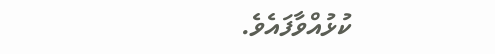ކުޅުއްވާފައެވެ.